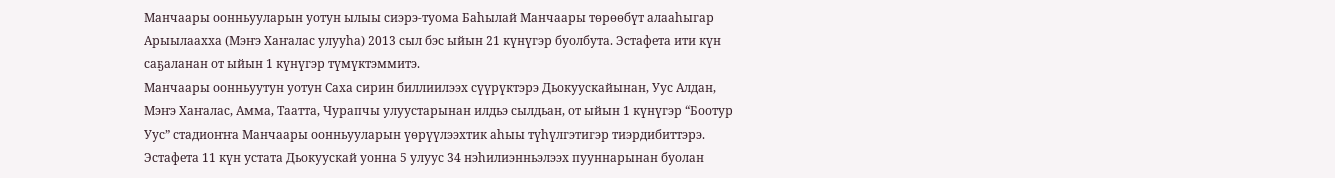Манчаары оонньууларын уотун ылыы сиэрэ-туома Баһылай Манчаары төрөөбүт алааһыгар Арыылаахха (Мэҥэ Хаҥалас улууһа) 2013 сыл бэс ыйын 21 күнүгэр буолбута. Эстафета ити күн саҕаланан от ыйын 1 күнүгэр түмүктэммитэ.
Манчаары оонньуутун уотун Саха сирин биллиилээх сүүрүктэрэ Дьокуускайынан, Уус Алдан, Мэҥэ Хаҥалас, Амма, Таатта, Чурапчы улуустарынан илдьэ сылдьан, от ыйын 1 күнүгэр “Боотур Уус” стадиоҥҥа Манчаары оонньууларын үөрүүлээхтик аһыы түһүлгэтигэр тиэрдибиттэрэ. Эстафета 11 күн устата Дьокуускай уонна 5 улуус 34 нэһилиэнньэлээх пууннарынан буолан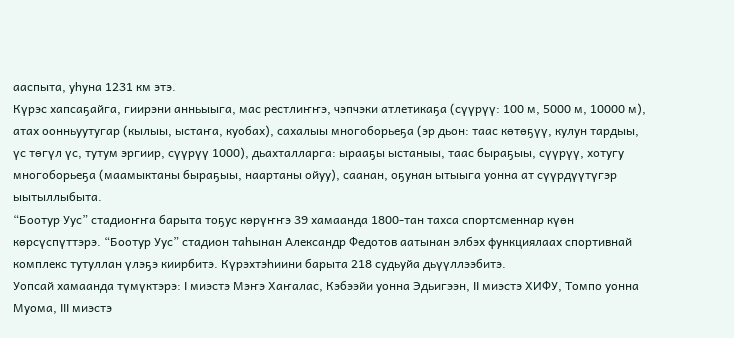ааспыта, уһуна 1231 км этэ.
Күрэс хапсаҕайга, гиирэни анньыыга, мас рестлиҥҥэ, чэпчэки атлетикаҕа (сүүрүү: 100 м, 5000 м, 10000 м), атах оонньуутугар (кылыы, ыстаҥа, куобах), сахалыы многоборьеҕа (эр дьон: таас көтөҕүү, кулун тардыы, үс төгүл үс, тутум эргиир, сүүрүү 1000), дьахталларга: ырааҕы ыстаныы, таас быраҕыы, сүүрүү, хотугу многоборьеҕа (маамыктаны быраҕыы, наартаны ойуу), саанан, оҕунан ытыыга уонна ат сүүрдүүтүгэр ыытыллыбыта.
“Боотур Уус” стадиоҥҥа барыта тоҕус көрүҥҥэ 39 хамаанда 1800-тан тахса спортсменнар күөн көрсүспүттэрэ. “Боотур Уус” стадион таһынан Александр Федотов аатынан элбэх функциялаах спортивнай комплекс тутуллан үлэҕэ киирбитэ. Күрэхтэһиини барыта 218 судьуйа дьүүллээбитэ.
Уопсай хамаанда түмүктэрэ: I миэстэ Мэҥэ Хаҥалас, Кэбээйи уонна Эдьигээн, II миэстэ ХИФУ, Томпо уонна Муома, III миэстэ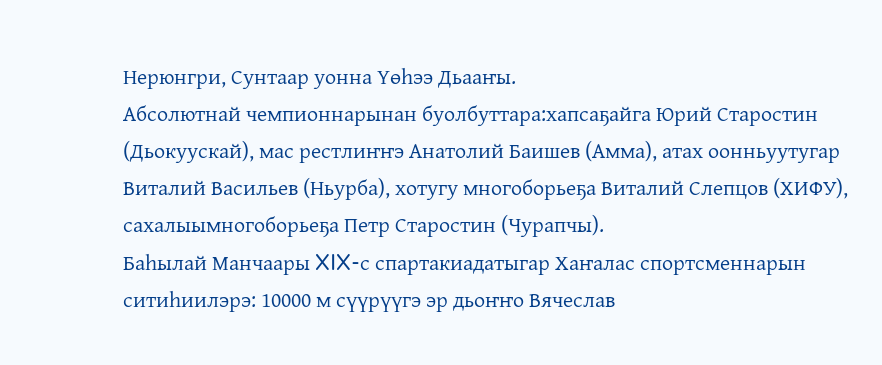Нерюнгри, Сунтаар уонна Үөһээ Дьааҥы.
Абсолютнай чемпионнарынан буолбуттара:хапсаҕайга Юрий Старостин (Дьокуускай), мас рестлиҥҥэ Анатолий Баишев (Амма), атах оонньуутугар Виталий Васильев (Ньурба), хотугу многоборьеҕа Виталий Слепцов (ХИФУ), сахалыымногоборьеҕа Петр Старостин (Чурапчы).
Баһылай Манчаары XIX-с спартакиадатыгар Хаҥалас спортсменнарын ситиһиилэрэ: 10000 м сүүрүүгэ эр дьоҥҥо Вячеслав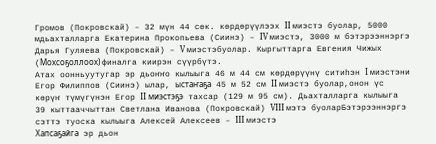Громов (Покровскай) – 32 мүн 44 сөк. көрдөрүүлээх II миэстэ буолар, 5000 мдьахталларга Екатерина Прокопьева (Сиинэ) – IV миэстэ, 3000 м бэтэрээннэргэ Дарья Гуляева (Покровскай) – V миэстэбуолар. Кыргыттарга Евгения Чижых (Мохсоҕоллоох) финалга киирэн сүүрбүтэ.
Атах оонньуутугар эр дьоҥҥо кылыыга 46 м 44 см көрдөрүүнү ситиһэн I миэстэни Егор Филиппов (Сиинэ) ылар, ыстаҥаҕа 45 м 52 см II миэстэ буолар,онон үс көрүҥ түмүгүнэн Егор II миэстэҕэ тахсар (129 м 95 см). Дьахталларга кылыыга 39 кыттааччыттан Светлана Иванова (Покровскай) VIII мэтэ буоларБэтэрээннэргэ сэттэ туоска кылыыга Алексей Алексеев – III миэстэ
Хапсаҕайга эр дьон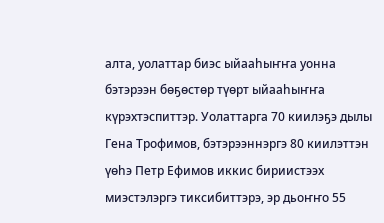алта, уолаттар биэс ыйааһыҥҥа уонна бэтэрээн бөҕөстөр түөрт ыйааһыҥҥа күрэхтэспиттэр. Уолаттарга 70 киилэҕэ дылы Гена Трофимов, бэтэрээннэргэ 80 киилэттэн үөһэ Петр Ефимов иккис бириистээх миэстэлэргэ тиксибиттэрэ, эр дьоҥҥо 55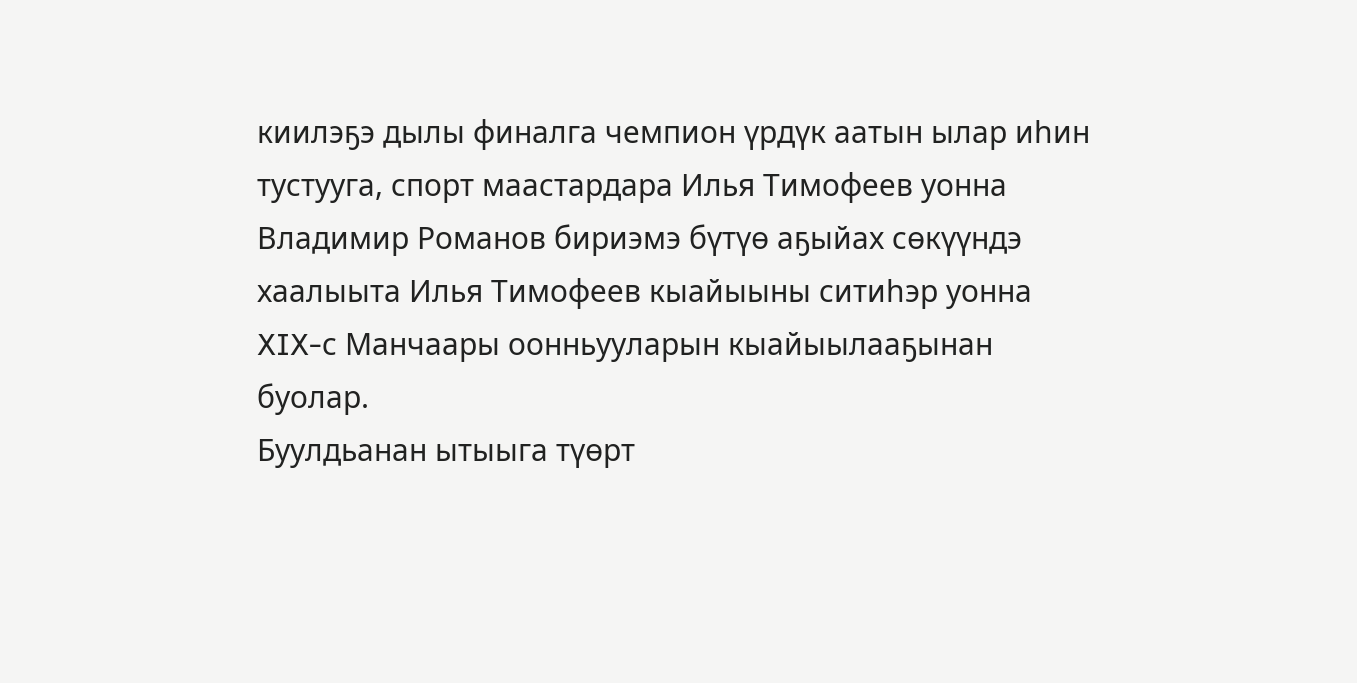киилэҕэ дылы финалга чемпион үрдүк аатын ылар иһин тустууга, спорт маастардара Илья Тимофеев уонна Владимир Романов бириэмэ бүтүө аҕыйах сөкүүндэ хаалыыта Илья Тимофеев кыайыыны ситиһэр уонна XIX-с Манчаары оонньууларын кыайыылааҕынан буолар.
Буулдьанан ытыыга түөрт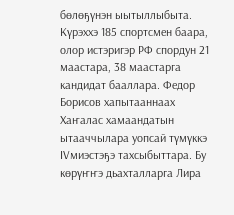бөлөҕүнэн ыытыллыбыта. Күрэххэ 185 спортсмен баара, олор истэригэр РФ спордун 21 маастара, 38 маастарга кандидат бааллара. Федор Борисов хапытааннаах Хаҥалас хамаандатын ытааччылара уопсай түмүккэ IVмиэстэҕэ тахсыбыттара. Бу көрүҥҥэ дьахталларга Лира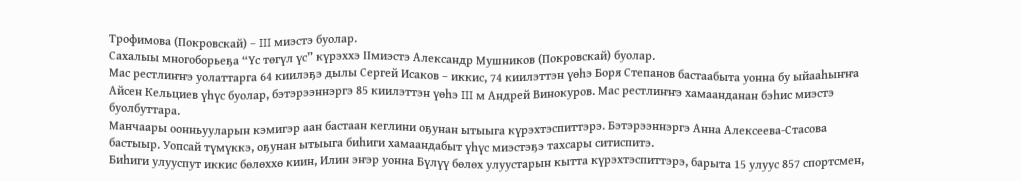Трофимова (Покровскай) – III миэстэ буолар.
Сахалыы многоборьеҕа “Үс төгүл үс” күрэххэ IIмиэстэ Александр Мушников (Покровскай) буолар.
Мас рестлиҥҥэ уолаттарга 64 киилэҕэ дылы Сергей Исаков – иккис, 74 киилэттэн үөһэ Боря Степанов бастаабыта уонна бу ыйааһыҥҥа Айсен Кельциев үһүс буолар, бэтэрээннэргэ 85 киилэттэн үөһэ III м Андрей Винокуров. Мас рестлиҥҥэ хамаанданан бэһис миэстэ буолбуттара.
Манчаары оонньууларын кэмигэр аан бастаан кеглини оҕунан ытыыга күрэхтэспиттэрэ. Бэтэрээннэргэ Анна Алексеева-Стасова бастыыр. Уопсай түмүккэ, оҕунан ытыыга биһиги хамаандабыт үһүс миэстэҕэ тахсары ситиспитэ.
Биһиги улууспут иккис бөлөххө киин, Илин эҥэр уонна Бүлүү бөлөх улуустарын кытта күрэхтэспиттэрэ, барыта 15 улуус 857 спортсмен,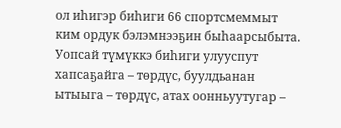ол иһигэр биһиги 66 спортсмеммыт ким ордук бэлэмнээҕин быһаарсыбыта. Уопсай түмүккэ биһиги улууспут хапсаҕайга – төрдүс, буулдьанан ытыыга – төрдүс, атах оонньуутугар –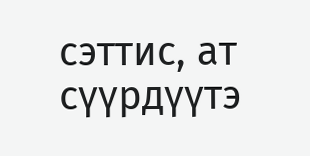сэттис, ат сүүрдүүтэ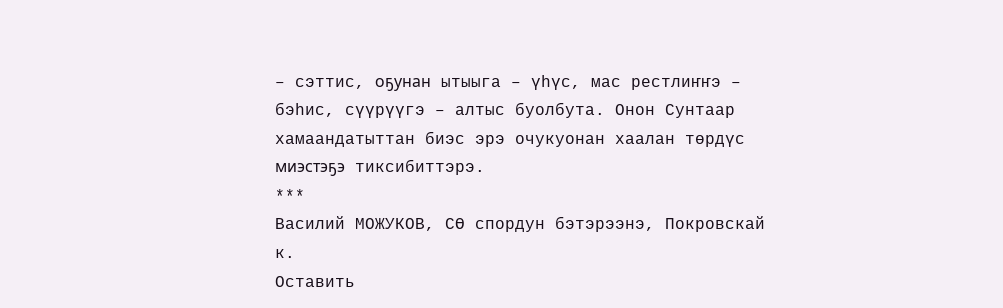– сэттис, оҕунан ытыыга – үһүс, мас рестлиҥҥэ – бэһис, сүүрүүгэ – алтыс буолбута. Онон Сунтаар хамаандатыттан биэс эрэ очукуонан хаалан төрдүс миэстэҕэ тиксибиттэрэ.
***
Василий МОЖУКОВ, СӨ спордун бэтэрээнэ, Покровскай к.
Оставить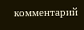комментарий